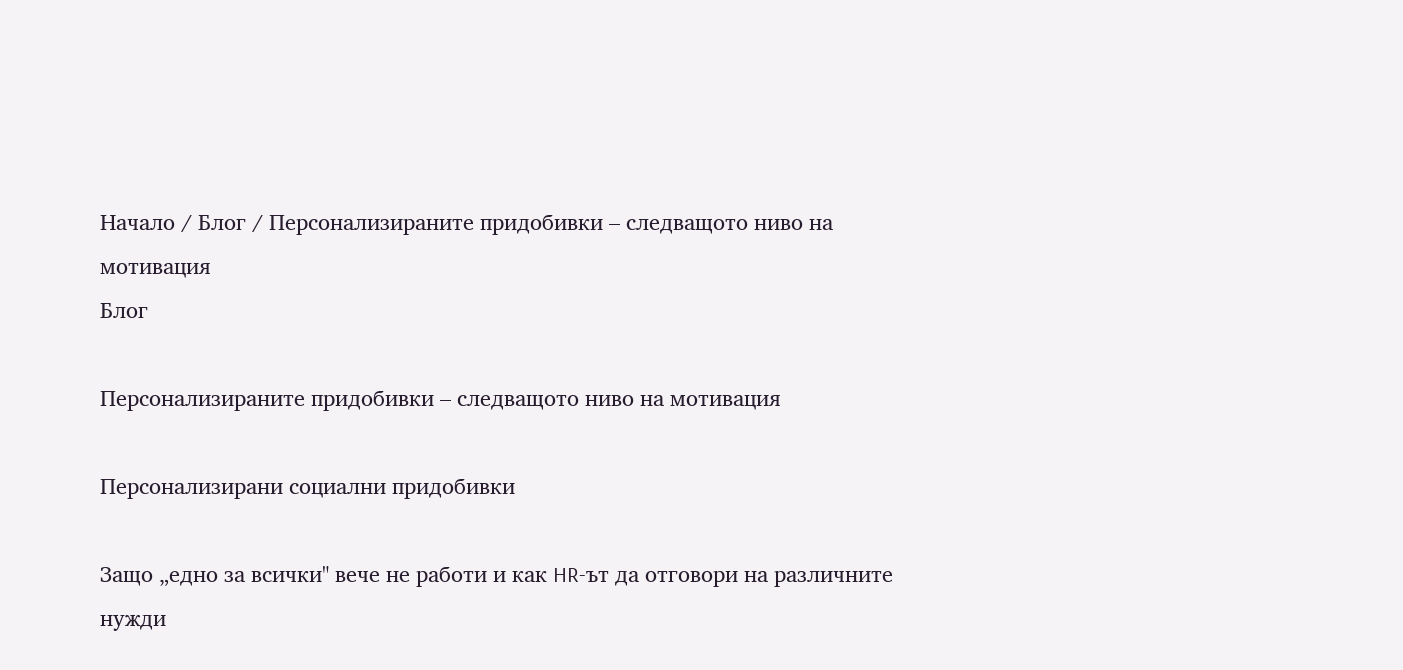Начало / Блог / Персонализираните придобивки – следващото ниво на мотивация
Блог

Персонализираните придобивки – следващото ниво на мотивация

Персонализирани социални придобивки

Защо „едно за всички" вече не работи и как HR-ът да отговори на различните нужди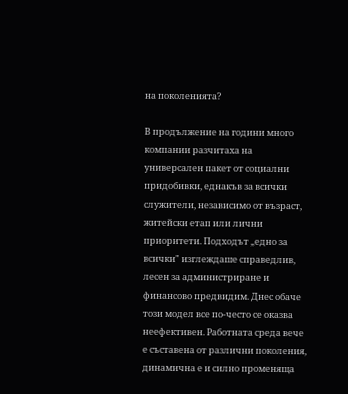на поколенията?

В продължение на години много компании разчитаха на универсален пакет от социални придобивки, еднакъв за всички служители, независимо от възраст, житейски етап или лични приоритети. Подходът „едно за всички" изглеждаше справедлив, лесен за администриране и финансово предвидим. Днес обаче този модел все по-често се оказва неефективен. Работната среда вече е съставена от различни поколения, динамична е и силно променяща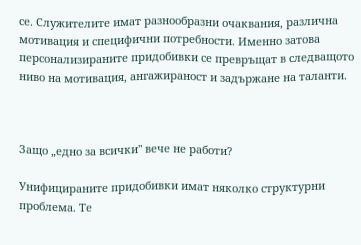се. Служителите имат разнообразни очаквания, различна мотивация и специфични потребности. Именно затова персонализираните придобивки се превръщат в следващото ниво на мотивация, ангажираност и задържане на таланти.



Защо „едно за всички" вече не работи?

Унифицираните придобивки имат няколко структурни проблема. Те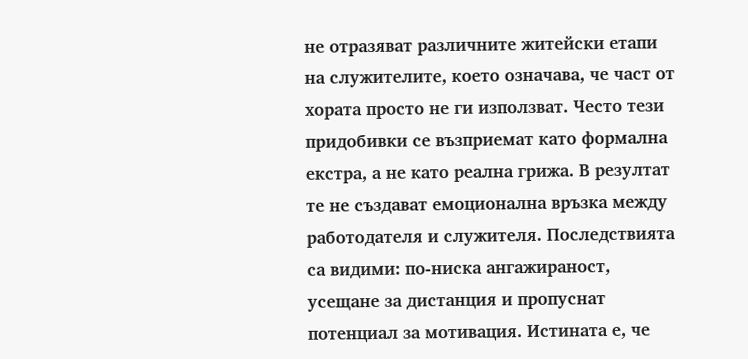не отразяват различните житейски етапи на служителите, което означава, че част от хората просто не ги използват. Често тези придобивки се възприемат като формална екстра, а не като реална грижа. В резултат те не създават емоционална връзка между работодателя и служителя. Последствията са видими: по-ниска ангажираност, усещане за дистанция и пропуснат потенциал за мотивация. Истината е, че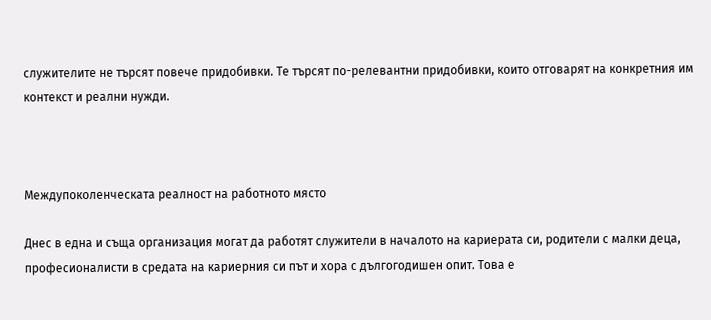служителите не търсят повече придобивки. Те търсят по-релевантни придобивки, които отговарят на конкретния им контекст и реални нужди.



Междупоколенческата реалност на работното място

Днес в една и съща организация могат да работят служители в началото на кариерата си, родители с малки деца, професионалисти в средата на кариерния си път и хора с дългогодишен опит. Това е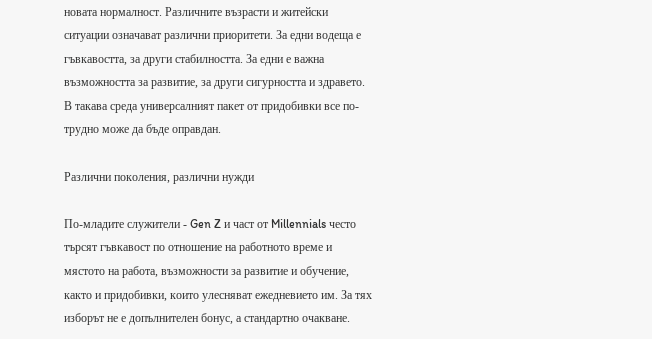новата нормалност. Различните възрасти и житейски ситуации означават различни приоритети. За едни водеща е гъвкавостта, за други стабилността. За едни е важна възможността за развитие, за други сигурността и здравето. В такава среда универсалният пакет от придобивки все по-трудно може да бъде оправдан.

Различни поколения, различни нужди

По-младите служители - Gen Z и част от Millennials често търсят гъвкавост по отношение на работното време и мястото на работа, възможности за развитие и обучение, както и придобивки, които улесняват ежедневието им. За тях изборът не е допълнителен бонус, а стандартно очакване.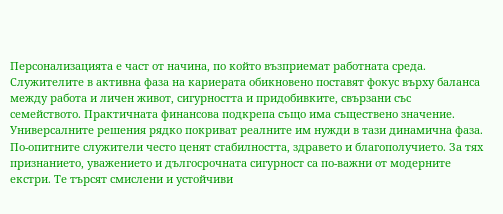Персонализацията е част от начина, по който възприемат работната среда. Служителите в активна фаза на кариерата обикновено поставят фокус върху баланса между работа и личен живот, сигурността и придобивките, свързани със семейството. Практичната финансова подкрепа също има съществено значение. Универсалните решения рядко покриват реалните им нужди в тази динамична фаза. По-опитните служители често ценят стабилността, здравето и благополучието. За тях признанието, уважението и дългосрочната сигурност са по-важни от модерните екстри. Те търсят смислени и устойчиви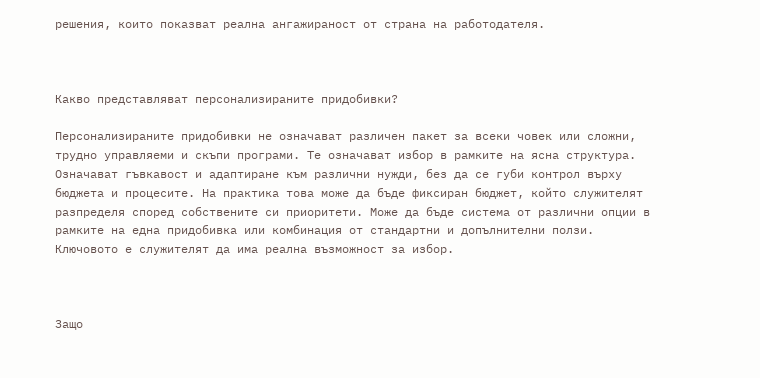решения, които показват реална ангажираност от страна на работодателя.



Какво представляват персонализираните придобивки?

Персонализираните придобивки не означават различен пакет за всеки човек или сложни, трудно управляеми и скъпи програми. Те означават избор в рамките на ясна структура. Означават гъвкавост и адаптиране към различни нужди, без да се губи контрол върху бюджета и процесите. На практика това може да бъде фиксиран бюджет, който служителят разпределя според собствените си приоритети. Може да бъде система от различни опции в рамките на една придобивка или комбинация от стандартни и допълнителни ползи. Ключовото е служителят да има реална възможност за избор.



Защо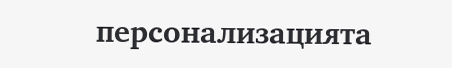персонализацията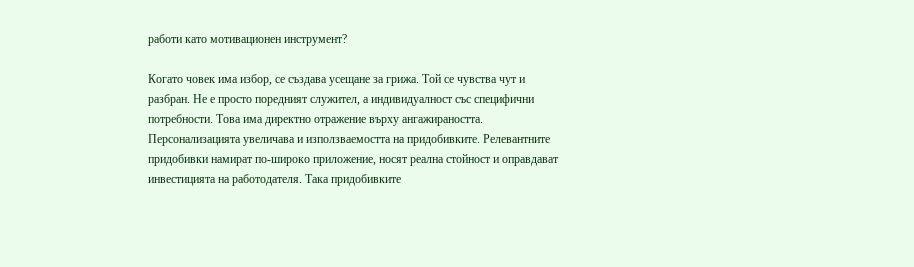работи като мотивационен инструмент?

Когато човек има избор, се създава усещане за грижа. Той се чувства чут и разбран. Не е просто поредният служител, а индивидуалност със специфични потребности. Това има директно отражение върху ангажираността. Персонализацията увеличава и използваемостта на придобивките. Релевантните придобивки намират по-широко приложение, носят реална стойност и оправдават инвестицията на работодателя. Така придобивките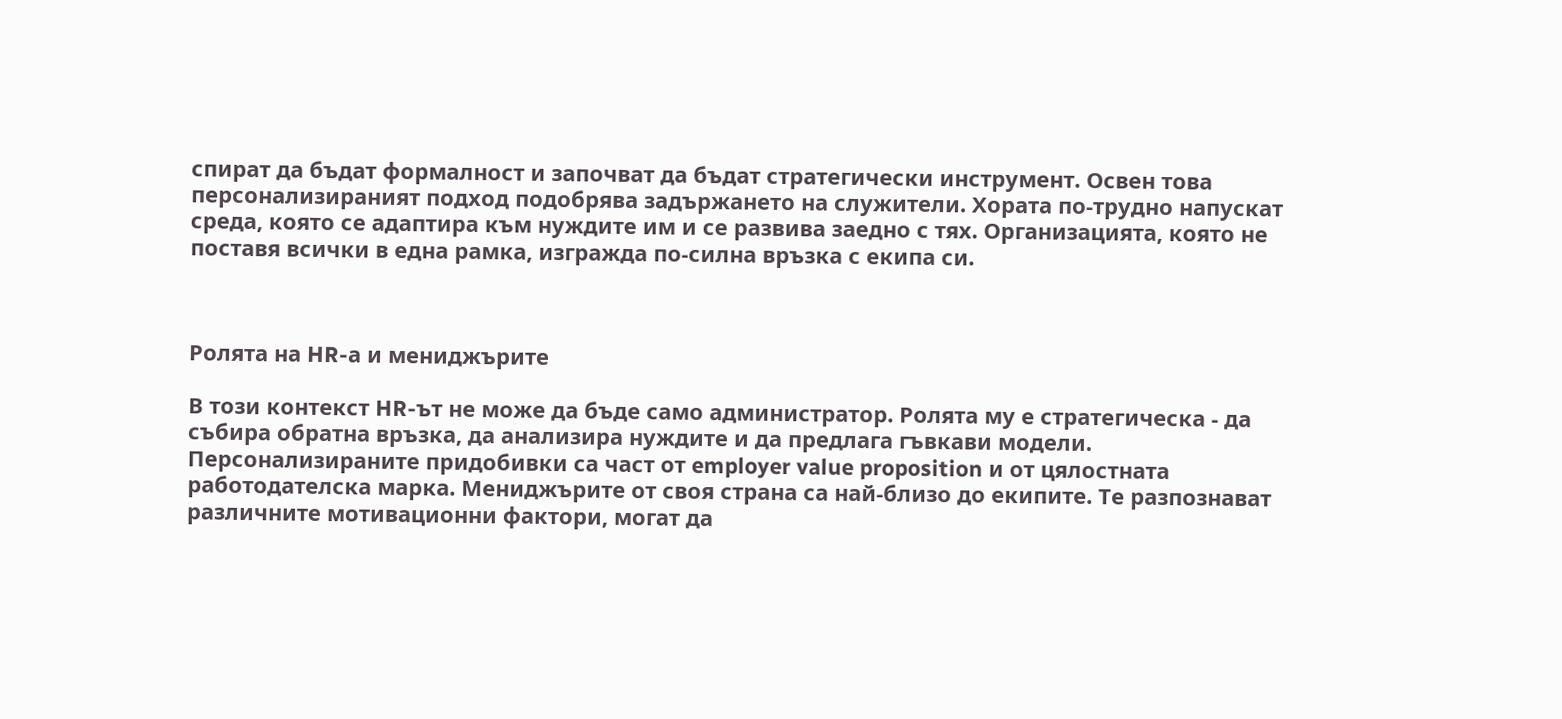спират да бъдат формалност и започват да бъдат стратегически инструмент. Освен това персонализираният подход подобрява задържането на служители. Хората по-трудно напускат среда, която се адаптира към нуждите им и се развива заедно с тях. Организацията, която не поставя всички в една рамка, изгражда по-силна връзка с екипа си.



Ролята на HR-а и мениджърите

В този контекст HR-ът не може да бъде само администратор. Ролята му е стратегическа - да събира обратна връзка, да анализира нуждите и да предлага гъвкави модели. Персонализираните придобивки са част от employer value proposition и от цялостната работодателска марка. Мениджърите от своя страна са най-близо до екипите. Те разпознават различните мотивационни фактори, могат да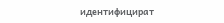идентифицират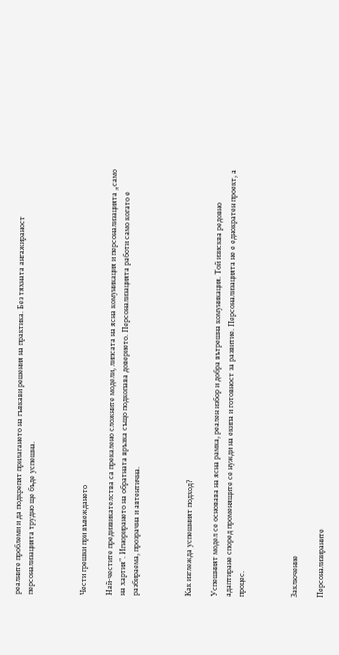реалните проблеми и да подкрепят прилагането на гъвкави решения на практика. Без тяхната ангажираност персонализацията трудно ще бъде успешна.



Чести грешки при въвеждането

Най-честите предизвикателства са прекалено сложните модели, липсата на ясна комуникация и персонализацията „само на хартия". Игнорирането на обратната връзка също подкопава доверието. Персонализацията работи само когато е разбираема, прозрачна и автентична.



Как изглежда успешният подход?

Успешният модел се основава на ясна рамка, реален избор и добра вътрешна комуникация. Той изисква редовно адаптиране според променящите се нужди на екипа и готовност за развитие. Персонализацията не е еднократен проект, а процес.



Заключение

Персонализираните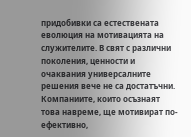придобивки са естествената еволюция на мотивацията на служителите. В свят с различни поколения, ценности и очаквания универсалните решения вече не са достатъчни. Компаниите, които осъзнаят това навреме, ще мотивират по-ефективно,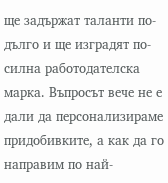ще задържат таланти по-дълго и ще изградят по-силна работодателска марка. Въпросът вече не е дали да персонализираме придобивките, а как да го направим по най-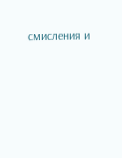смисления и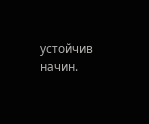устойчив начин.